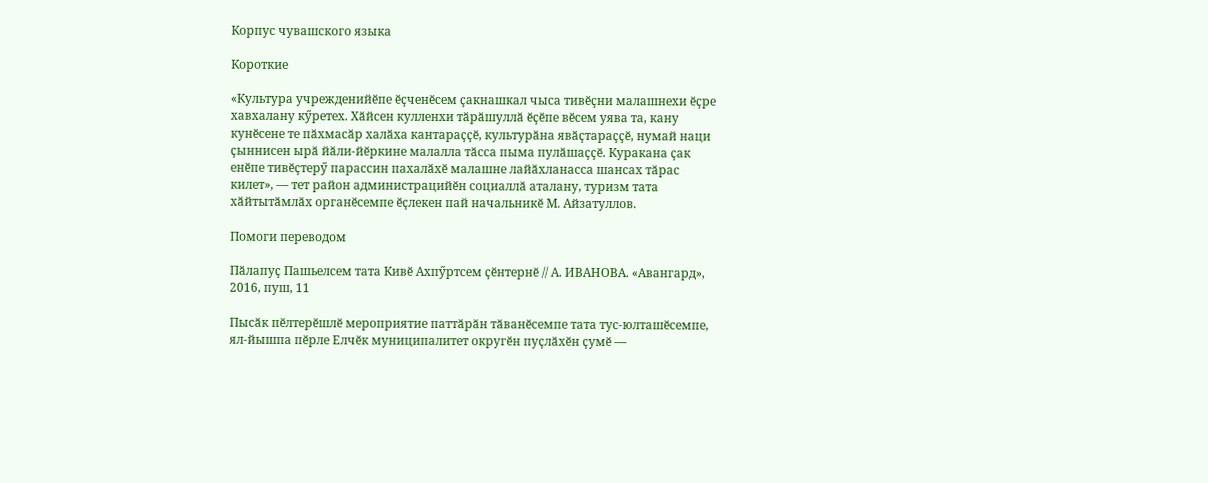Корпус чувашского языка

Короткие

«Культура учрежденийӗпе ӗҫченӗсем ҫакнашкал чыса тивӗҫни малашнехи ӗҫре хавхалану кӳретех. Хӑйсен кулленхи тӑрӑшуллӑ ӗҫӗпе вӗсем уява та, кану кунӗсене те пӑхмасӑр халӑха кантараҫҫӗ, культурӑна явӑҫтараҫҫӗ, нумай наци ҫыннисен ырӑ йӑли-йӗркине малалла тӑсса пыма пулӑшаҫҫӗ. Куракана ҫак енӗпе тивӗҫтерӳ парассин пахалӑхӗ малашне лайӑхланасса шансах тӑрас килет», — тет район администрацийӗн социаллӑ аталану, туризм тата хӑйтытӑмлӑх органӗсемпе ӗҫлекен пай начальникӗ М. Айзатуллов.

Помоги переводом

Пӑлапуҫ Пашьелсем тата Кивӗ Ахпӳртсем ҫӗнтернӗ // А. ИВАНОВА. «Авангард», 2016, пуш, 11

Пысӑк пӗлтерӗшлӗ мероприятие паттӑрӑн тӑванӗсемпе тата тус-юлташӗсемпе, ял-йышпа пӗрле Елчӗк муниципалитет округӗн пуҫлӑхӗн ҫумӗ —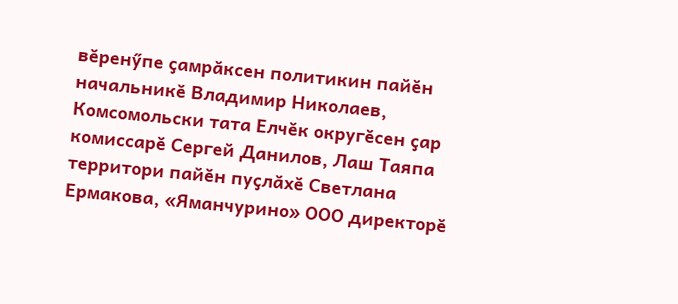вӗренӳпе ҫамрӑксен политикин пайӗн начальникӗ Владимир Николаев, Комсомольски тата Елчӗк округӗсен ҫар комиссарӗ Сергей Данилов, Лаш Таяпа территори пайӗн пуҫлӑхӗ Светлана Ермакова, «Яманчурино» ООО директорӗ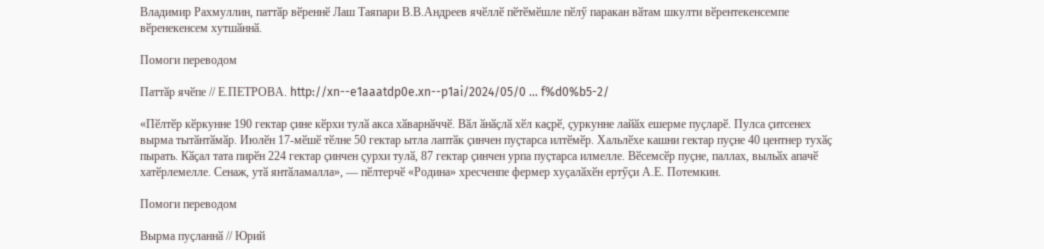Владимир Рахмуллин, паттӑр вӗреннӗ Лаш Таяпари В.В.Андреев ячӗллӗ пӗтӗмӗшле пӗлӳ паракан вӑтам шкулти вӗрентекенсемпе вӗренекенсем хутшӑннӑ.

Помоги переводом

Паттӑр ячӗпе // Е.ПЕТРОВА. http://xn--e1aaatdp0e.xn--p1ai/2024/05/0 ... f%d0%b5-2/

«Пӗлтӗр кӗркунне 190 гектар ҫине кӗрхи тулӑ акса хӑварнӑччӗ. Вӑл ӑнӑҫлӑ хӗл каҫрӗ, ҫуркунне лайӑх ешерме пуҫларӗ. Пулса ҫитсенех вырма тытӑнтӑмӑр. Июлӗн 17-мӗшӗ тӗлне 50 гектар ытла лаптӑк ҫинчен пуҫтарса илтӗмӗр. Хальлӗхе кашни гектар пуҫне 40 центнер тухӑҫ пырать. Кӑҫал тата пирӗн 224 гектар ҫинчен ҫурхи тулӑ, 87 гектар ҫинчен урпа пуҫтарса илмелле. Вӗсемсӗр пуҫне, паллах, выльӑх апачӗ хатӗрлемелле. Сенаж, утӑ янтӑламалла», — пӗлтерчӗ «Родина» хресченпе фермер хуҫалӑхӗн ертӳҫи А.Е. Потемкин.

Помоги переводом

Вырма пуҫланнӑ // Юрий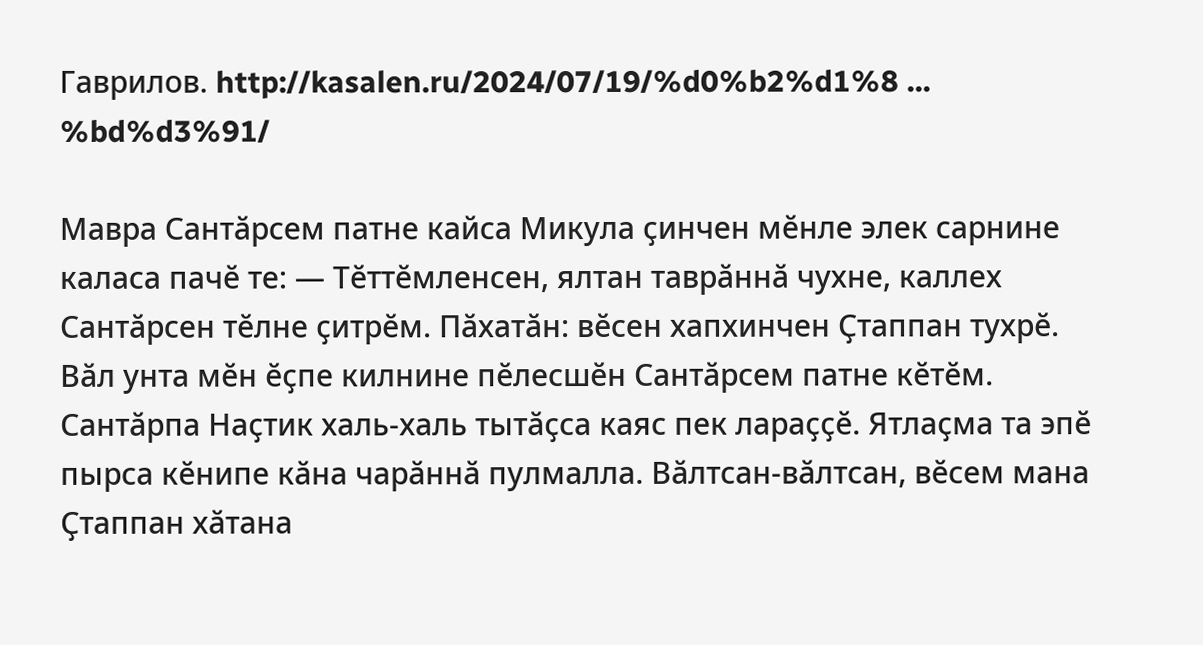Гаврилов. http://kasalen.ru/2024/07/19/%d0%b2%d1%8 ... %bd%d3%91/

Мавра Сантӑрсем патне кайса Микула ҫинчен мӗнле элек сарнине каласа пачӗ те: — Тӗттӗмленсен, ялтан таврӑннӑ чухне, каллех Сантӑрсен тӗлне ҫитрӗм. Пӑхатӑн: вӗсен хапхинчен Ҫтаппан тухрӗ. Вӑл унта мӗн ӗҫпе килнине пӗлесшӗн Сантӑрсем патне кӗтӗм. Сантӑрпа Наҫтик халь-халь тытӑҫса каяс пек лараҫҫӗ. Ятлаҫма та эпӗ пырса кӗнипе кӑна чарӑннӑ пулмалла. Вӑлтсан-вӑлтсан, вӗсем мана Ҫтаппан хӑтана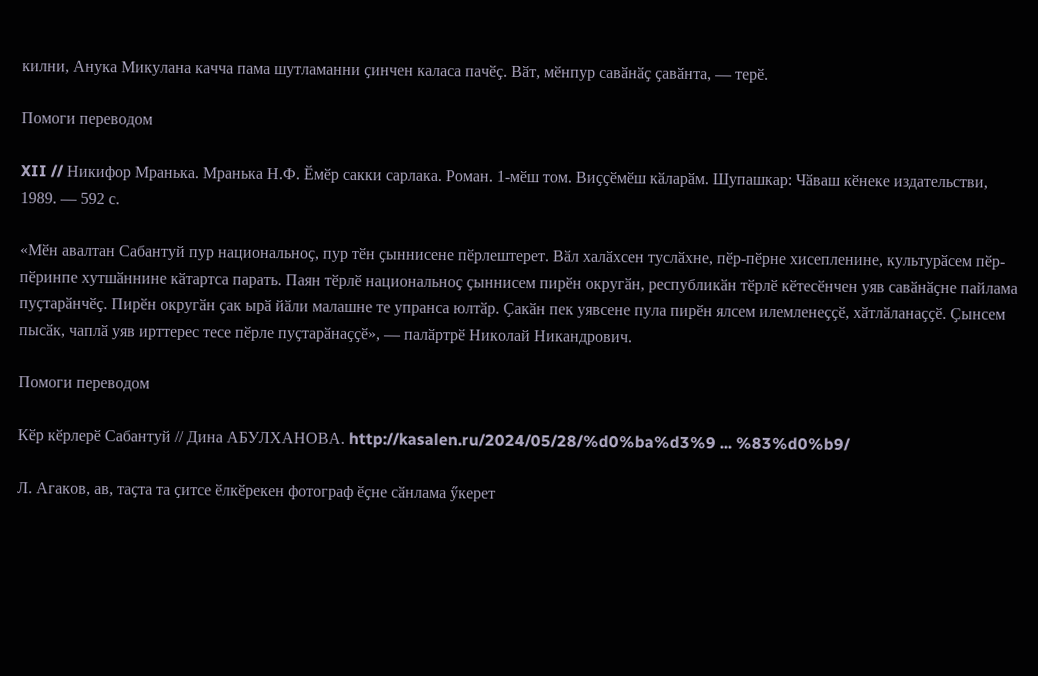килни, Анука Микулана качча пама шутламанни ҫинчен каласа пачӗҫ. Вӑт, мӗнпур савӑнӑҫ ҫавӑнта, — терӗ.

Помоги переводом

XII // Никифор Мранька. Мранька Н.Ф. Ӗмӗр сакки сарлака. Роман. 1-мӗш том. Виҫҫӗмӗш кӑларӑм. Шупашкар: Чӑваш кӗнеке издательстви, 1989. — 592 с.

«Мӗн авалтан Сабантуй пур национальноҫ, пур тӗн ҫыннисене пӗрлештерет. Вӑл халӑхсен туслӑхне, пӗр-пӗрне хисепленине, культурӑсем пӗр-пӗринпе хутшӑннине кӑтартса парать. Паян тӗрлӗ национальноҫ ҫыннисем пирӗн округӑн, республикӑн тӗрлӗ кӗтесӗнчен уяв савӑнӑҫне пайлама пуҫтарӑнчӗҫ. Пирӗн округӑн ҫак ырӑ йӑли малашне те упранса юлтӑр. Ҫакӑн пек уявсене пула пирӗн ялсем илемленеҫҫӗ, хӑтлӑланаҫҫӗ. Ҫынсем пысӑк, чаплӑ уяв ирттерес тесе пӗрле пуҫтарӑнаҫҫӗ», — палӑртрӗ Николай Никандрович.

Помоги переводом

Кӗр кӗрлерӗ Сабантуй // Дина АБУЛХАНОВА. http://kasalen.ru/2024/05/28/%d0%ba%d3%9 ... %83%d0%b9/

Л. Агаков, ав, таҫта та ҫитсе ӗлкӗрекен фотограф ӗҫне сӑнлама ӳкерет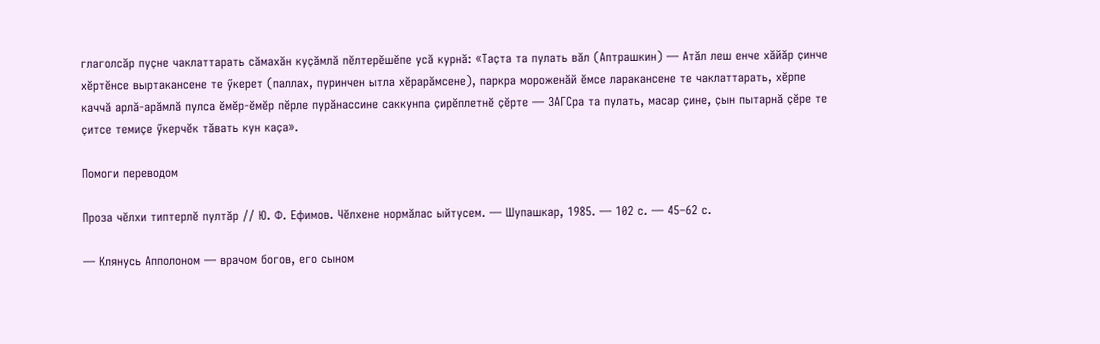глаголсӑр пуҫне чаклаттарать сӑмахӑн куҫӑмлӑ пӗлтерӗшӗпе усӑ курнӑ: «Таҫта та пулать вӑл (Аптрашкин) — Атӑл леш енче хӑйӑр ҫинче хӗртӗнсе выртакансене те ӳкерет (паллах, пуринчен ытла хӗрарӑмсене), паркра мороженӑй ӗмсе ларакансене те чаклаттарать, хӗрпе каччӑ арлӑ-арӑмлӑ пулса ӗмӗр-ӗмӗр пӗрле пурӑнассине саккунпа ҫирӗплетнӗ ҫӗрте — ЗАГСра та пулать, масар ҫине, ҫын пытарнӑ ҫӗре те ҫитсе темиҫе ӳкерчӗк тӑвать кун каҫа».

Помоги переводом

Проза чӗлхи типтерлӗ пултӑр // Ю. Ф. Ефимов. Чӗлхене нормӑлас ыйтусем. — Шупашкар, 1985. — 102 с. — 45–62 с.

— Клянусь Апполоном — врачом богов, его сыном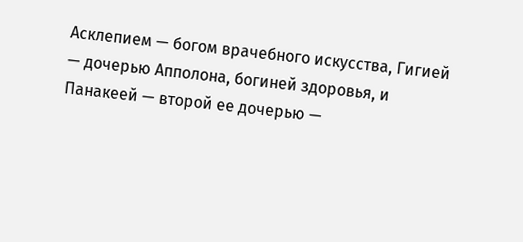Асклепием — богом врачебного искусства, Гигией — дочерью Апполона, богиней здоровья, и Панакеей — второй ее дочерью —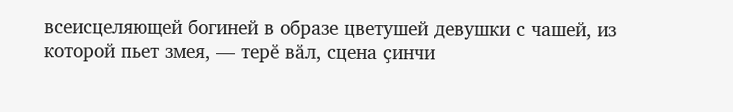всеисцеляющей богиней в образе цветушей девушки с чашей, из которой пьет змея, — терӗ вӑл, сцена ҫинчи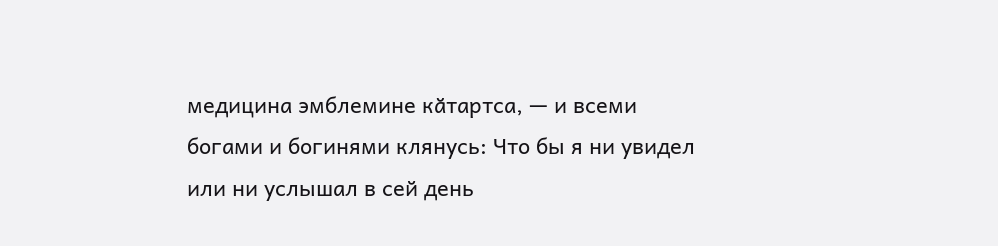медицина эмблемине кӑтартса, — и всеми богами и богинями клянусь: Что бы я ни увидел или ни услышал в сей день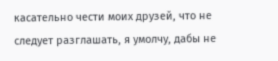касательно чести моих друзей, что не следует разглашать, я умолчу, дабы не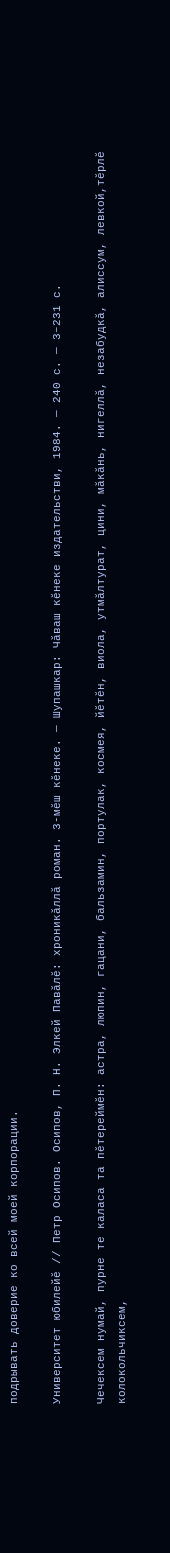подрывать доверие ко всей моей корпорации.

Университет юбилейӗ // Петр Осипов. Осипов, П. Н. Элкей Павӑлӗ: хроникӑллӑ роман. 3-мӗш кӗнеке. — Шупашкар: Чӑваш кӗнеке издательстви, 1984. — 240 с. — 3–231 с.

Чечексем нумай, пурне те каласа та пӗтереймӗн: астра, люпин, гацани, бальзамин, портулак, космея, йӗтӗн, виола, утмӑлтурат, цини, мӑкӑнь, нигеллӑ, незабудкӑ, алиссум, левкой,тӗрлӗ колокольчиксем,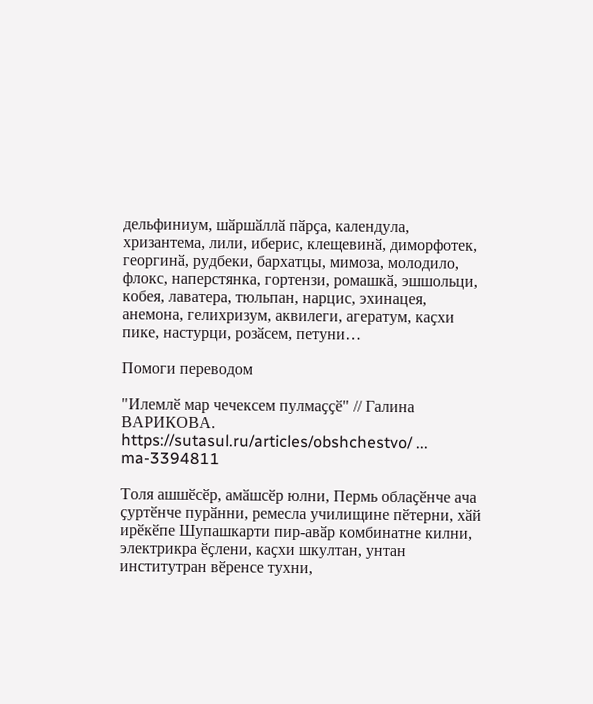дельфиниум, шӑршӑллӑ пӑрҫа, календула, хризантема, лили, иберис, клещевинӑ, диморфотек, георгинӑ, рудбеки, бархатцы, мимоза, молодило, флокс, наперстянка, гортензи, ромашкӑ, эшшольци, кобея, лаватера, тюльпан, нарцис, эхинацея, анемона, гелихризум, аквилеги, агератум, каҫхи пике, настурци, розӑсем, петуни…

Помоги переводом

"Илемлӗ мар чечексем пулмаҫҫӗ" // Галина ВАРИКОВА. https://sutasul.ru/articles/obshchestvo/ ... ma-3394811

Толя ашшӗсӗр, амӑшсӗр юлни, Пермь облаҫӗнче ача ҫуртӗнче пурӑнни, ремесла училищине пӗтерни, хӑй ирӗкӗпе Шупашкарти пир-авӑр комбинатне килни, электрикра ӗҫлени, каҫхи шкултан, унтан институтран вӗренсе тухни,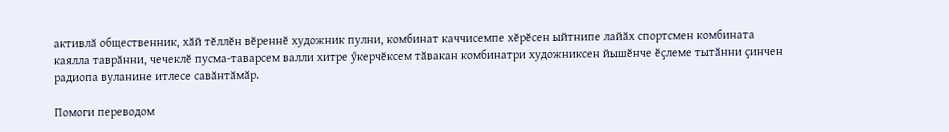активлӑ общественник, хӑй тӗллӗн вӗреннӗ художник пулни, комбинат каччисемпе хӗрӗсен ыйтнипе лайӑх спортсмен комбината каялла таврӑнни, чечеклӗ пусма-таварсем валли хитре ӳкерчӗксем тӑвакан комбинатри художниксен йышӗнче ӗҫлеме тытӑнни ҫинчен радиопа вуланине итлесе савӑнтӑмӑр.

Помоги переводом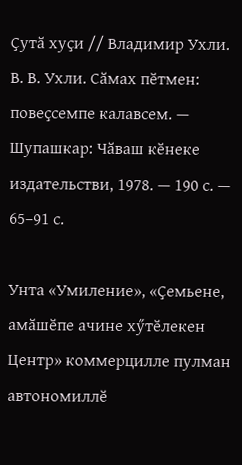Ҫутӑ хуҫи // Владимир Ухли. В. В. Ухли. Сӑмах пӗтмен: повеҫсемпе калавсем. — Шупашкар: Чӑваш кӗнеке издательстви, 1978. — 190 с. — 65–91 с.

Унта «Умиление», «Ҫемьене, амӑшӗпе ачине хӳтӗлекен Центр» коммерцилле пулман автономиллӗ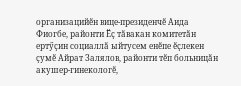организацийӗн вице-президенчӗ Аида Фиогбе, районти Ӗҫ тӑвакан комитетӑн ертӳҫин социаллӑ ыйтусем енӗпе ӗҫлекен ҫумӗ Айрат Залялов, районти тӗп больницӑн акушер-гинекологӗ,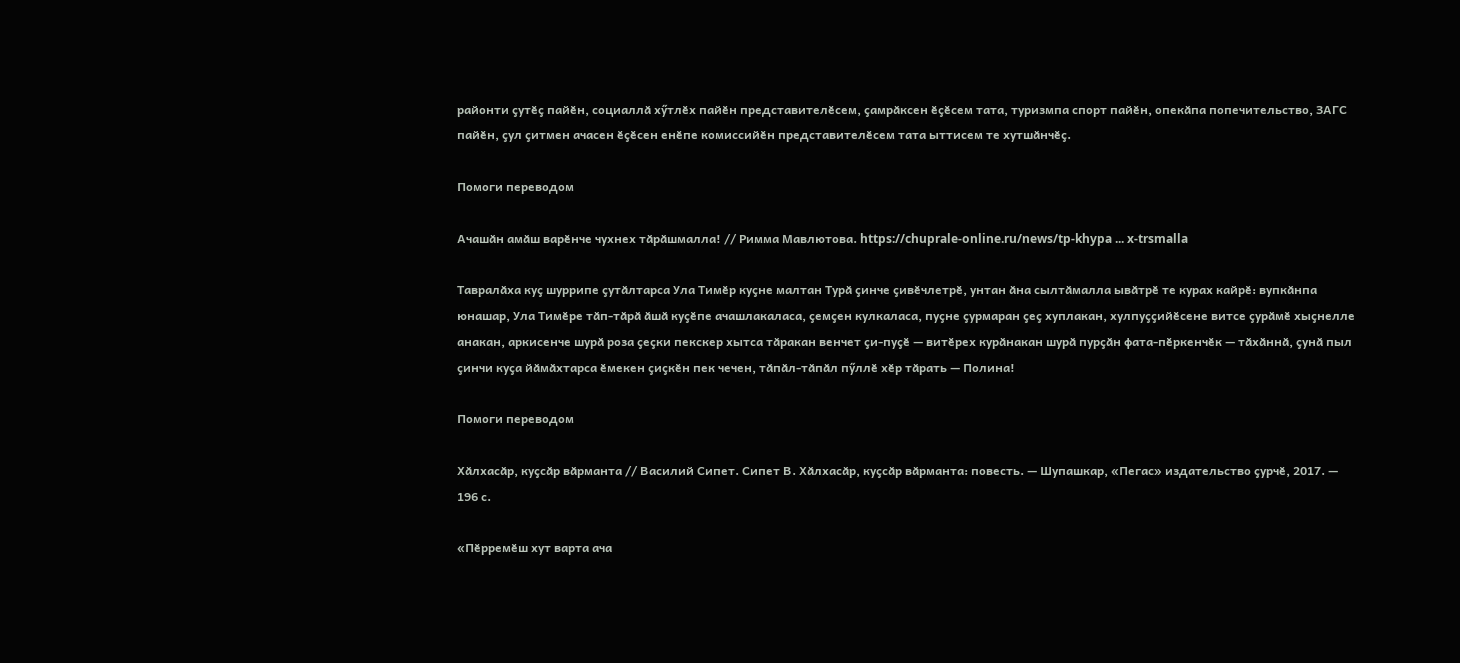районти ҫутӗҫ пайӗн, социаллӑ хӳтлӗх пайӗн представителӗсем, ҫамрӑксен ӗҫӗсем тата, туризмпа спорт пайӗн, опекӑпа попечительство, ЗАГС пайӗн, ҫул ҫитмен ачасен ӗҫӗсен енӗпе комиссийӗн представителӗсем тата ыттисем те хутшӑнчӗҫ.

Помоги переводом

Ачашӑн амӑш варӗнче чухнех тӑрӑшмалла! // Римма Мавлютова. https://chuprale-online.ru/news/tp-khypa ... x-trsmalla

Тавралӑха куҫ шуррипе ҫутӑлтарса Ула Тимӗр куҫне малтан Турӑ ҫинче ҫивӗчлетрӗ, унтан ӑна сылтӑмалла ывӑтрӗ те курах кайрӗ: вупкӑнпа юнашар, Ула Тимӗре тӑп-тӑрӑ ӑшӑ куҫӗпе ачашлакаласа, ҫемҫен кулкаласа, пуҫне ҫурмаран ҫеҫ хуплакан, хулпуҫҫийӗсене витсе ҫурӑмӗ хыҫнелле анакан, аркисенче шурӑ роза ҫеҫки пекскер хытса тӑракан венчет ҫи-пуҫӗ — витӗрех курӑнакан шурӑ пурҫӑн фата-пӗркенчӗк — тӑхӑннӑ, ҫунӑ пыл ҫинчи куҫа йӑмӑхтарса ӗмекен ҫиҫкӗн пек чечен, тӑпӑл-тӑпӑл пӳллӗ хӗр тӑрать — Полина!

Помоги переводом

Хӑлхасӑр, куҫсӑр вӑрманта // Василий Сипет. Сипет В. Хӑлхасӑр, куҫсӑр вӑрманта: повесть. — Шупашкар, «Пегас» издательство ҫурчӗ, 2017. — 196 с.

«Пӗрремӗш хут варта ача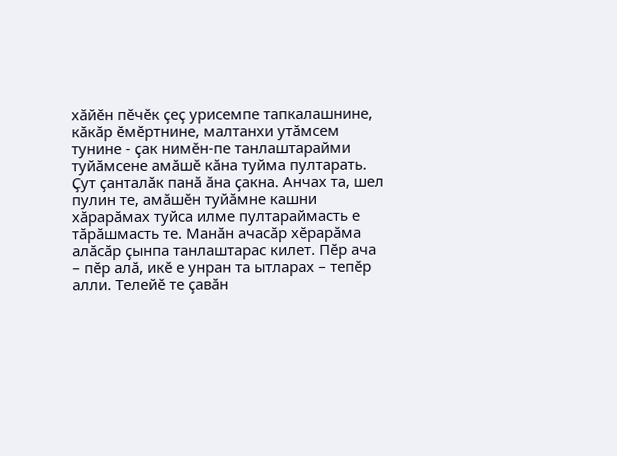хӑйӗн пӗчӗк ҫеҫ урисемпе тапкалашнине, кӑкӑр ӗмӗртнине, малтанхи утӑмсем тунине - ҫак нимӗн-пе танлаштарайми туйӑмсене амӑшӗ кӑна туйма пултарать. Ҫут ҫанталӑк панӑ ӑна ҫакна. Анчах та, шел пулин те, амӑшӗн туйӑмне кашни хӑрарӑмах туйса илме пултараймасть е тӑрӑшмасть те. Манӑн ачасӑр хӗрарӑма алӑсӑр ҫынпа танлаштарас килет. Пӗр ача – пӗр алӑ, икӗ е унран та ытларах – тепӗр алли. Телейӗ те ҫавӑн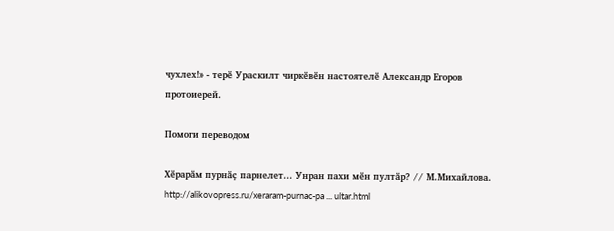чухлех!» - терӗ Ураскилт чиркӗвӗн настоятелӗ Александр Егоров протоиерей.

Помоги переводом

Хӗрарӑм пурнӑҫ парнелет... Унран пахи мӗн пултӑр? // М.Михайлова. http://alikovopress.ru/xeraram-purnac-pa ... ultar.html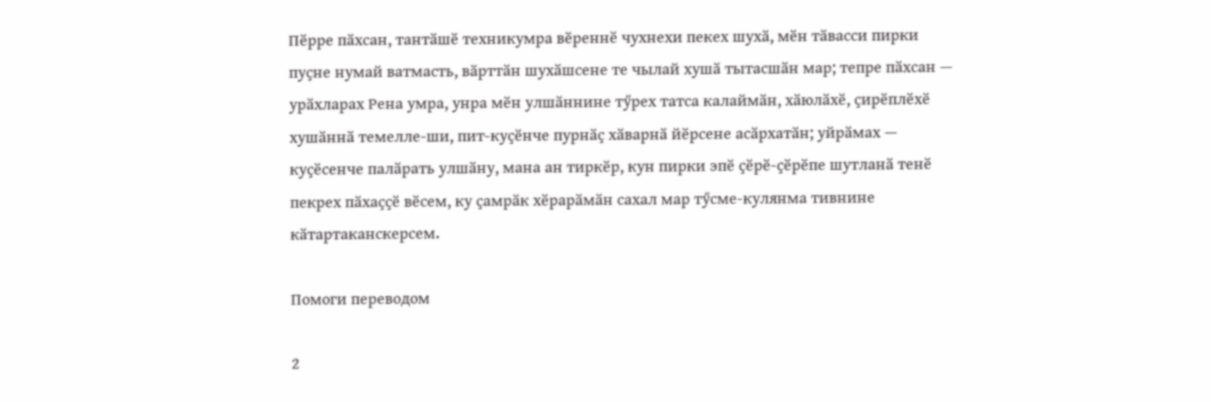Пӗрре пӑхсан, тантӑшӗ техникумра вӗреннӗ чухнехи пекех шухӑ, мӗн тӑвасси пирки пуҫне нумай ватмасть, вӑрттӑн шухӑшсене те чылай хушӑ тытасшӑн мар; тепре пӑхсан — урӑхларах Рена умра, унра мӗн улшӑннине тӳрех татса калаймӑн, хӑюлӑхӗ, ҫирӗплӗхӗ хушӑннӑ темелле-ши, пит-куҫӗнче пурнӑҫ хӑварнӑ йӗрсене асӑрхатӑн; уйрӑмах — куҫӗсенче палӑрать улшӑну, мана ан тиркӗр, кун пирки эпӗ ҫӗрӗ-ҫӗрӗпе шутланӑ тенӗ пекрех пӑхаҫҫӗ вӗсем, ку ҫамрӑк хӗрарӑмӑн сахал мар тӳсме-кулянма тивнине кӑтартаканскерсем.

Помоги переводом

2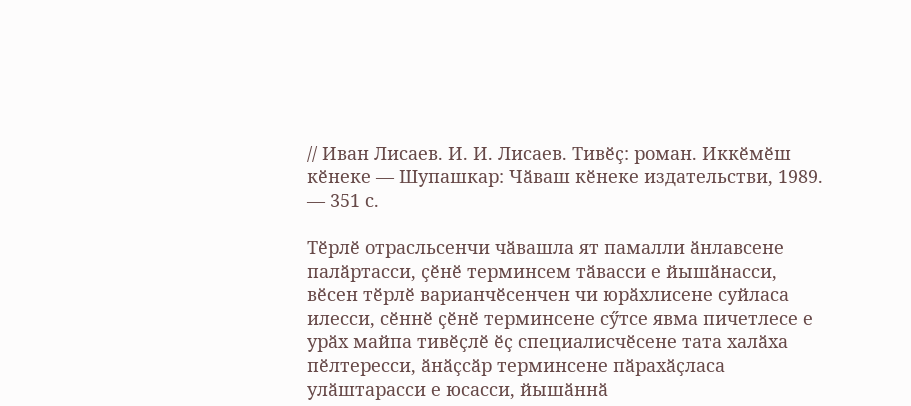// Иван Лисаев. И. И. Лисаев. Тивӗҫ: роман. Иккӗмӗш кӗнеке — Шупашкар: Чӑваш кӗнеке издательстви, 1989. — 351 с.

Тӗрлӗ отрасльсенчи чӑвашла ят памалли ӑнлавсене палӑртасси, ҫӗнӗ терминсем тӑвасси е йышӑнасси, вӗсен тӗрлӗ варианчӗсенчен чи юрӑхлисене суйласа илесси, сӗннӗ ҫӗнӗ терминсене сӳтсе явма пичетлесе е урӑх майпа тивӗҫлӗ ӗҫ специалисчӗсене тата халӑха пӗлтересси, ӑнӑҫсӑр терминсене пӑрахӑҫласа улӑштарасси е юсасси, йышӑннӑ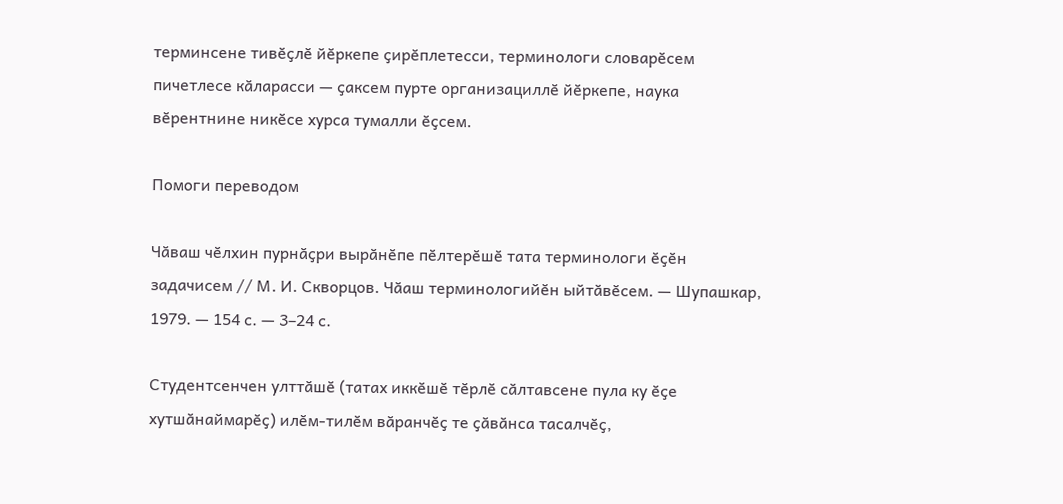терминсене тивӗҫлӗ йӗркепе ҫирӗплетесси, терминологи словарӗсем пичетлесе кӑларасси — ҫаксем пурте организациллӗ йӗркепе, наука вӗрентнине никӗсе хурса тумалли ӗҫсем.

Помоги переводом

Чӑваш чӗлхин пурнӑҫри вырӑнӗпе пӗлтерӗшӗ тата терминологи ӗҫӗн задачисем // М. И. Скворцов. Чӑаш терминологийӗн ыйтӑвӗсем. — Шупашкар, 1979. — 154 с. — 3–24 с.

Студентсенчен улттӑшӗ (татах иккӗшӗ тӗрлӗ сӑлтавсене пула ку ӗҫе хутшӑнаймарӗҫ) илӗм-тилӗм вӑранчӗҫ те ҫӑвӑнса тасалчӗҫ,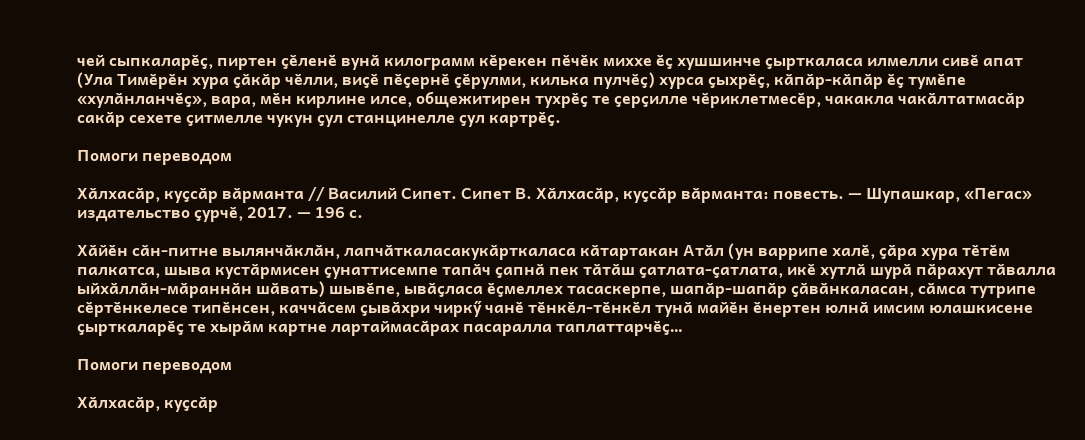чей сыпкаларӗҫ, пиртен ҫӗленӗ вунӑ килограмм кӗрекен пӗчӗк миххе ӗҫ хушшинче ҫырткаласа илмелли сивӗ апат (Ула Тимӗрӗн хура ҫӑкӑр чӗлли, виҫӗ пӗҫернӗ ҫӗрулми, килька пулчӗҫ) хурса ҫыхрӗҫ, кӑпӑр-кӑпӑр ӗҫ тумӗпе «хулӑнланчӗҫ», вара, мӗн кирлине илсе, общежитирен тухрӗҫ те ҫерҫилле чӗриклетмесӗр, чакакла чакӑлтатмасӑр сакӑр сехете ҫитмелле чукун ҫул станцинелле ҫул картрӗҫ.

Помоги переводом

Хӑлхасӑр, куҫсӑр вӑрманта // Василий Сипет. Сипет В. Хӑлхасӑр, куҫсӑр вӑрманта: повесть. — Шупашкар, «Пегас» издательство ҫурчӗ, 2017. — 196 с.

Хӑйӗн сӑн-питне вылянчӑклӑн, лапчӑткаласакукӑрткаласа кӑтартакан Атӑл (ун варрипе халӗ, ҫӑра хура тӗтӗм палкатса, шыва кустӑрмисен ҫунаттисемпе тапӑч ҫапнӑ пек тӑтӑш ҫатлата-ҫатлата, икӗ хутлӑ шурӑ пӑрахут тӑвалла ыйхӑллӑн-мӑраннӑн шӑвать) шывӗпе, ывӑҫласа ӗҫмеллех тасаскерпе, шапӑр-шапӑр ҫӑвӑнкаласан, сӑмса тутрипе сӗртӗнкелесе типӗнсен, каччӑсем ҫывӑхри чиркӳ чанӗ тӗнкӗл-тӗнкӗл тунӑ майӗн ӗнертен юлнӑ имсим юлашкисене ҫырткаларӗҫ те хырӑм картне лартаймасӑрах пасаралла таплаттарчӗҫ…

Помоги переводом

Хӑлхасӑр, куҫсӑр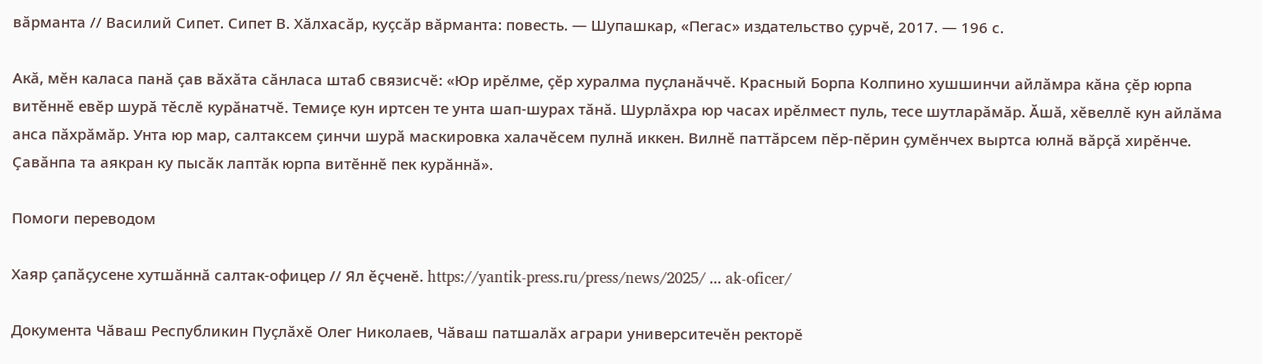вӑрманта // Василий Сипет. Сипет В. Хӑлхасӑр, куҫсӑр вӑрманта: повесть. — Шупашкар, «Пегас» издательство ҫурчӗ, 2017. — 196 с.

Акӑ, мӗн каласа панӑ ҫав вӑхӑта сӑнласа штаб связисчӗ: «Юр ирӗлме, ҫӗр хуралма пуҫланӑччӗ. Красный Борпа Колпино хушшинчи айлӑмра кӑна ҫӗр юрпа витӗннӗ евӗр шурӑ тӗслӗ курӑнатчӗ. Темиҫе кун иртсен те унта шап-шурах тӑнӑ. Шурлӑхра юр часах ирӗлмест пуль, тесе шутларӑмӑр. Ӑшӑ, хӗвеллӗ кун айлӑма анса пӑхрӑмӑр. Унта юр мар, салтаксем ҫинчи шурӑ маскировка халачӗсем пулнӑ иккен. Вилнӗ паттӑрсем пӗр-пӗрин ҫумӗнчех выртса юлнӑ вӑрҫӑ хирӗнче. Ҫавӑнпа та аякран ку пысӑк лаптӑк юрпа витӗннӗ пек курӑннӑ».

Помоги переводом

Хаяр ҫапӑҫусене хутшӑннӑ салтак-офицер // Ял ӗҫченӗ. https://yantik-press.ru/press/news/2025/ ... ak-oficer/

Документа Чӑваш Республикин Пуҫлӑхӗ Олег Николаев, Чӑваш патшалӑх аграри университечӗн ректорӗ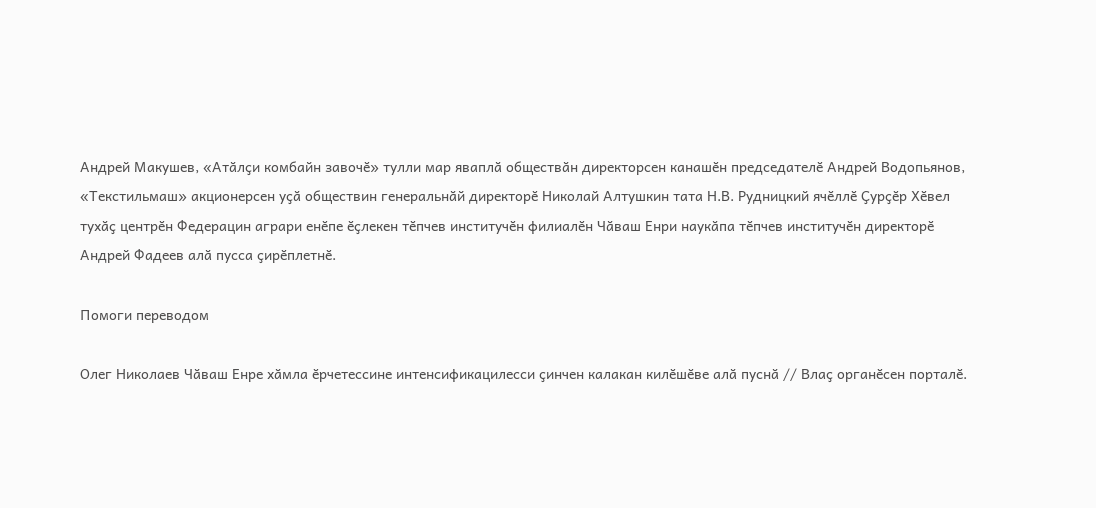Андрей Макушев, «Атӑлҫи комбайн завочӗ» тулли мар яваплӑ обществӑн директорсен канашӗн председателӗ Андрей Водопьянов, «Текстильмаш» акционерсен уҫӑ обществин генеральнӑй директорӗ Николай Алтушкин тата Н.В. Рудницкий ячӗллӗ Ҫурҫӗр Хӗвел тухӑҫ центрӗн Федерацин аграри енӗпе ӗҫлекен тӗпчев институчӗн филиалӗн Чӑваш Енри наукӑпа тӗпчев институчӗн директорӗ Андрей Фадеев алӑ пусса ҫирӗплетнӗ.

Помоги переводом

Олег Николаев Чӑваш Енре хӑмла ӗрчетессине интенсификацилесси ҫинчен калакан килӗшӗве алӑ пуснӑ // Влаҫ органӗсен порталӗ.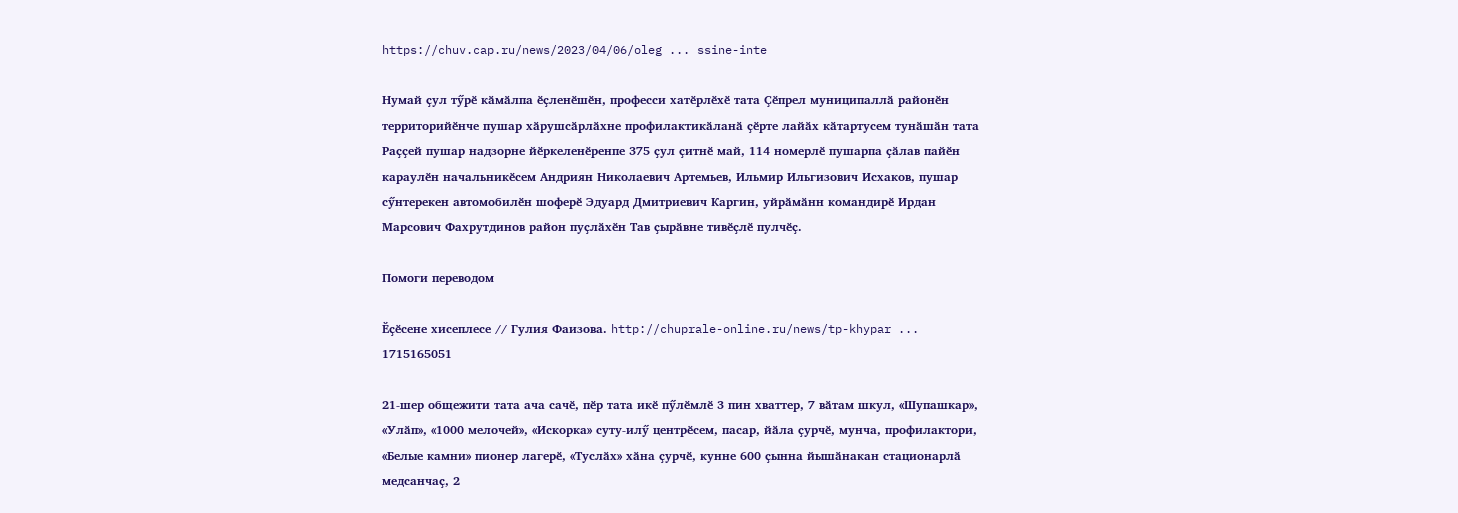https://chuv.cap.ru/news/2023/04/06/oleg ... ssine-inte

Нумай ҫул тӳрӗ кӑмӑлпа ӗҫленӗшӗн, професси хатӗрлӗхӗ тата Ҫӗпрел муниципаллӑ районӗн территорийӗнче пушар хӑрушсӑрлӑхне профилактикӑланӑ ҫӗрте лайӑх кӑтартусем тунӑшӑн тата Раҫҫей пушар надзорне йӗркеленӗренпе 375 ҫул ҫитнӗ май, 114 номерлӗ пушарпа ҫӑлав пайӗн караулӗн начальникӗсем Андриян Николаевич Артемьев, Ильмир Ильгизович Исхаков, пушар сӳнтерекен автомобилӗн шоферӗ Эдуард Дмитриевич Каргин, уйрӑмӑнн командирӗ Ирдан Марсович Фахрутдинов район пуҫлӑхӗн Тав ҫырӑвне тивӗҫлӗ пулчӗҫ.

Помоги переводом

Ӗҫӗсене хисеплесе // Гулия Фаизова. http://chuprale-online.ru/news/tp-khypar ... 1715165051

21-шер общежити тата ача сачӗ, пӗр тата икӗ пӳлӗмлӗ 3 пин хваттер, 7 вӑтам шкул, «Шупашкар», «Улӑп», «1000 мелочей», «Искорка» суту-илӳ центрӗсем, пасар, йӑла ҫурчӗ, мунча, профилактори, «Белые камни» пионер лагерӗ, «Туслӑх» хӑна ҫурчӗ, кунне 600 ҫынна йышӑнакан стационарлӑ медсанчаҫ, 2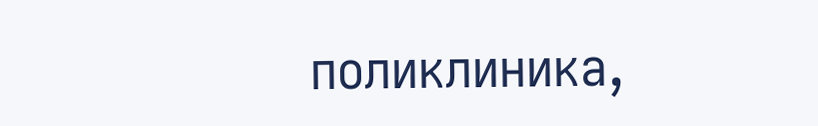поликлиника,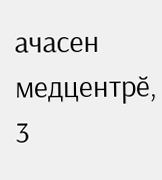ачасен медцентрӗ, 3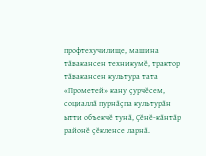профтехучилище, машина тӑвакансен техникумӗ, трактор тӑвакансен культура тата «Прометей» кану ҫурчӗсем, социаллӑ пурнӑҫпа культурӑн ытти объекчӗ тунӑ, Ҫӗнӗ-кӑнтӑр районӗ ҫӗкленсе ларнӑ.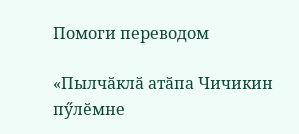Помоги переводом

«Пылчӑклӑ атӑпа Чичикин пӳлӗмне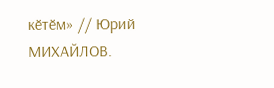кӗтӗм» // Юрий МИХАЙЛОВ.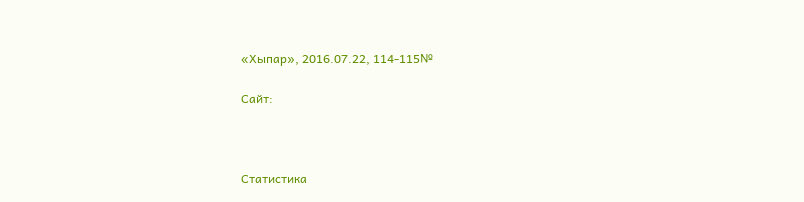«Хыпар», 2016.07.22, 114-115№

Сайт:



Статистика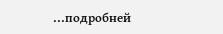...подробней